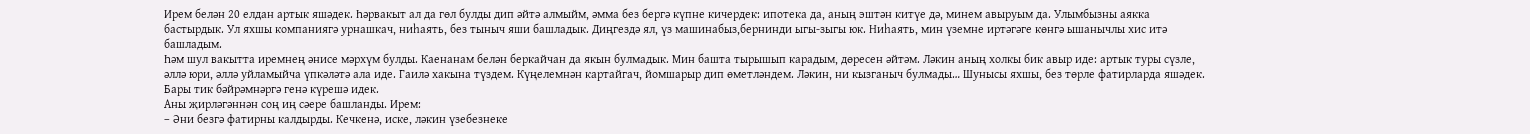Ирем белән 20 елдан артык яшәдек. Һәрвакыт ал да гөл булды дип әйтә алмыйм, әмма без бергә күпне кичердек: ипотека да, аның эштән китүе дә, минем авыруым да. Улымбызны аякка бастырдык. Ул яхшы компаниягә урнашкач, ниһаять, без тыныч яши башладык. Диңгездә ял, үз машинабыз,бернинди ыгы-зыгы юк. Ниһаять, мин үземне иртәгәге көнгә ышанычлы хис итә башладым.
Һәм шул вакытта иремнең әнисе мәрхүм булды. Каенанам белән беркайчан да якын булмадык. Мин башта тырышып карадым, дөресен әйтәм. Ләкин аның холкы бик авыр иде: артык туры сүзле, әллә юри, әллә уйламыйча үпкәләтә ала иде. Гаилә хакына түздем. Күңелемнән картайгач, йомшарыр дип өметләндем. Ләкин, ни кызганыч булмады… Шунысы яхшы, без төрле фатирларда яшәдек. Бары тик бәйрәмнәргә генә күрешә идек.
Аны җирләгәннән соң иң сәере башланды. Ирем:
– Әни безгә фатирны калдырды. Кечкенә, иске, ләкин үзебезнеке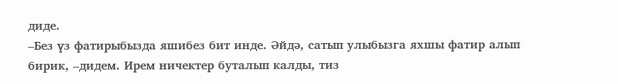диде.
–Без үз фатирыбызда яшибез бит инде. Әйдә, сатып улыбызга яхшы фатир алып бирик, –дидем. Ирем ничектер буталып калды, тиз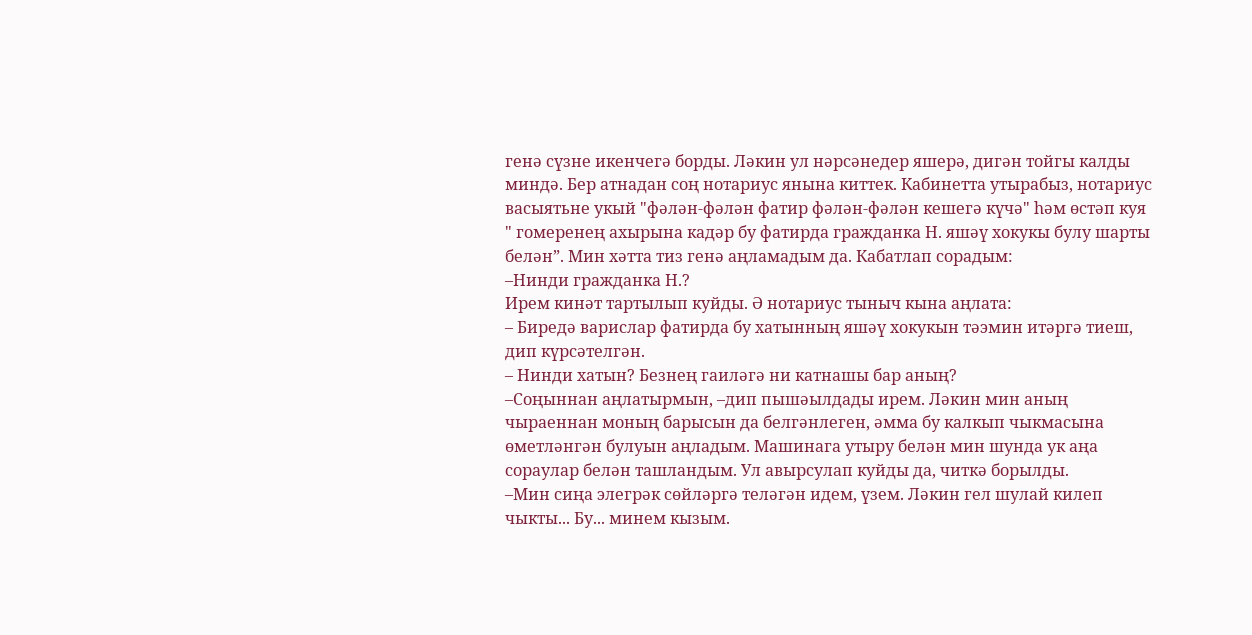генә сүзне икенчегә борды. Ләкин ул нәрсәнедер яшерә, дигән тойгы калды миндә. Бер атнадан соң нотариус янына киттек. Кабинетта утырабыз, нотариус васыятьне укый "фәлән-фәлән фатир фәлән-фәлән кешегә күчә" һәм өстәп куя " гомеренең ахырына кадәр бу фатирда гражданка Н. яшәү хокукы булу шарты белән”. Мин хәтта тиз генә аңламадым да. Кабатлап сорадым:
–Нинди гражданка Н.?
Ирем кинәт тартылып куйды. Ә нотариус тыныч кына аңлата:
– Биредә варислар фатирда бу хатынның яшәү хокукын тәэмин итәргә тиеш, дип күрсәтелгән.
– Нинди хатын? Безнең гаиләгә ни катнашы бар аның?
–Соңыннан аңлатырмын, –дип пышәылдады ирем. Ләкин мин аның чыраеннан моның барысын да белгәнлеген, әмма бу калкып чыкмасына өметләнгән булуын аңладым. Машинага утыру белән мин шунда ук аңа сораулар белән ташландым. Ул авырсулап куйды да, читкә борылды.
–Мин сиңа элегрәк сөйләргә теләгән идем, үзем. Ләкин гел шулай килеп чыкты... Бу... минем кызым.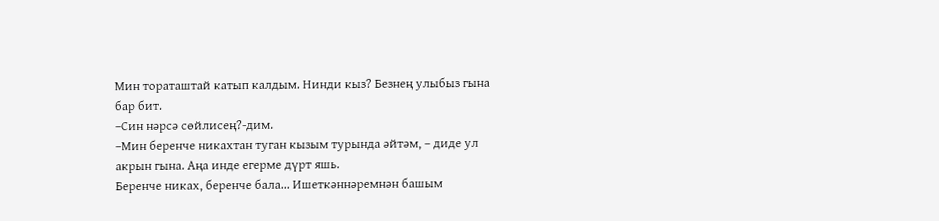Мин тораташтай катып калдым. Нинди кыз? Безнең улыбыз гына бар бит.
–Син нәрсә сөйлисең?-дим.
–Мин беренче никахтан туган кызым турында әйтәм, – диде ул акрын гына. Аңа инде егерме дүрт яшь.
Беренче никах, беренче бала... Ишеткәннәремнән башым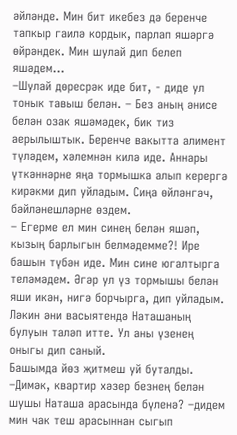әйләнде. Мин бит икебез дә беренче тапкыр гаилә кордык, парлап яшәргә өйрәндек. Мин шулай дип белеп яшәдем...
–Шулай дөресрәк иде бит, - диде ул тонык тавыш белән. – Без аның әнисе белән озак яшәмәдек, бик тиз аерылыштык. Беренче вакытта алимент түләдем, хәлемнән килә иде. Аннары үткәннәрне яңа тормышка алып керергә кирәкми дип уйладым. Сиңа өйләнгәч, бәйләнешләрне өздем.
– Егерме ел мин синең белән яшәп, кызың барлыгын белмәдемме?! Ире башын түбән иде. Мин сине югалтырга теләмәдем. Әгәр ул үз тормышы белән яши икән, нигә борчырга, дип уйладым. Ләкин әни васыятендә Наташаның булуын таләп итте. Ул аны үзенең оныгы дип саный.
Башымда йөз җитмеш уй буталды.
–Димәк, квартир хәзер безнең белән шушы Наташа арасында бүленә? –дидем мин чак теш арасыннан сыгып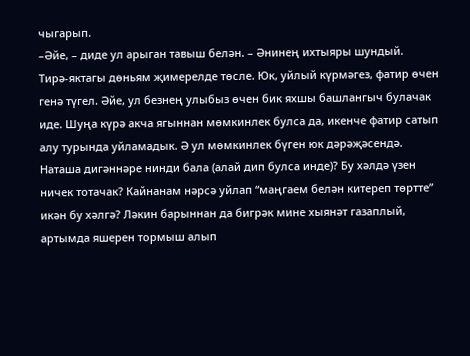чыгарып.
–Әйе, – диде ул арыган тавыш белән. – Әнинең ихтыяры шундый.
Тирә-яктагы дөньям җимерелде төсле. Юк, уйлый күрмәгез, фатир өчен генә түгел. Әйе, ул безнең улыбыз өчен бик яхшы башлангыч булачак иде. Шуңа күрә акча ягыннан мөмкинлек булса да, икенче фатир сатып алу турында уйламадык. Ә ул мөмкинлек бүген юк дәрәҗәсендә. Наташа дигәннәре нинди бала (алай дип булса инде)? Бу хәлдә үзен ничек тотачак? Кайнанам нәрсә уйлап “маңгаем белән китереп төртте” икән бу хәлгә? Ләкин барыннан да бигрәк мине хыянәт газаплый, артымда яшерен тормыш алып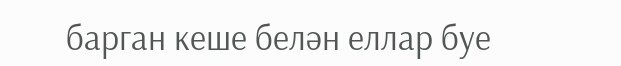барган кеше белән еллар буе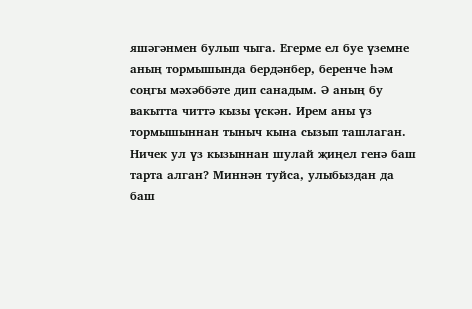яшәгәнмен булып чыга. Егерме ел буе үземне аның тормышында бердәнбер, беренче һәм соңгы мәхәббәте дип санадым. Ә аның бу вакытта читтә кызы үскән. Ирем аны үз тормышыннан тыныч кына сызып ташлаган. Ничек ул үз кызыннан шулай җиңел генә баш тарта алган? Миннән туйса, улыбыздан да баш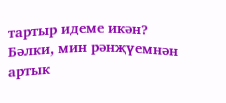тартыр идеме икән? Бәлки, мин рәнҗүемнән артык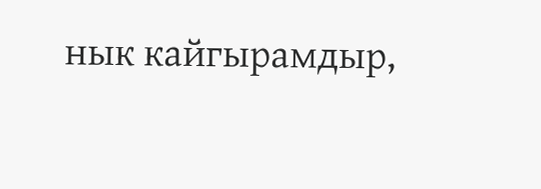нык кайгырамдыр,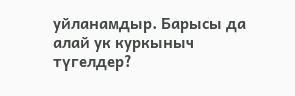уйланамдыр. Барысы да алай ук куркыныч түгелдер?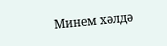Минем хәлдә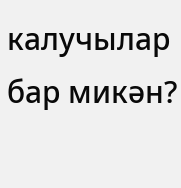калучылар бар микән?